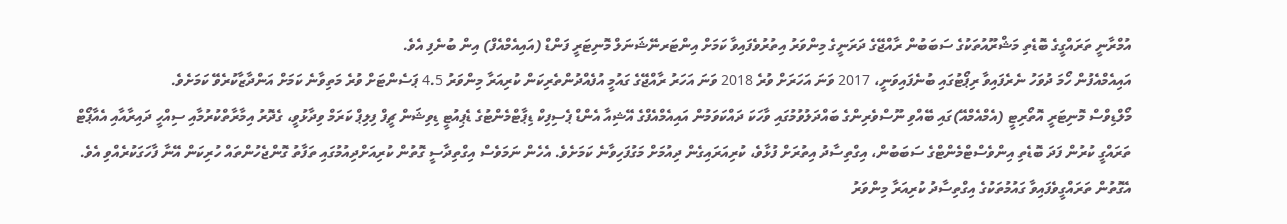އުމްރާނީ ތަރައްގީގެ ބޮޑެތި މަޝްރޫއުތަކުގެ ސަބަބުން ރާއްޖޭގެ ދަރަނީގެ މިންވަރު އިތުރުވެފައިވާ ކަމަށް އިންޓަރނޭޝަނަލް މޮނިޓަރީ ފަންޑް (އައިއެމްއެފް) އިން ބުނެފި އެވެ.
އައިއެމްއެފުން ހޯމަ ދުވަހު ނެރެފައިވާ ރިޕޯޓުގައި ބުނެފައިވަނީ، 2017 ވަނަ އަހަރަށް ވުރެ 2018 ވަނަ އަހަރު ރާއްޖޭގެ ގައުމީ އުފެއްދުންތެރިކަން ކުރިއަރާ މިންވަރު 4.5 ޕަސެންޓަށް ވުރެ މަތިވާނެ ކަމަށް އަންދާޒާކުރެވޭ ކަމަށެވެ.
މޯލްޑިވްސް މޮނިޓަރީ އޮތޯރިޓީ (އެމްއެމްއޭ)ގައި ބޭއްވި ނޫސްވެރިންގެ ބައްދަލުވުމުގައި ވާހަކަ ދައްކަވަމުން އައިއެމްއެފްގެ އޭޝިއާ އެންޑް ޕެސިފިކް ޑިޕާޓްމެންޓުގެ ޑެޕިއުޓީ ޑިވިޝަން ޗީފް ފިލިޕް ކަރަމް ވިދާޅުވީ، ގެދޮރު އިމާރާތްކުރުމާއި ސިއްހީ ދައިރާއާއި އެއާޕޯޓް ތަރައްގީ ކުރުން ފަދަ ބޮޑެތި އިންވެސްޓްމެންޓްގެ ސަބަބުން، އިގްތިސާދު އިތުރަށް ފުޅާވެ، ކުރިއަރައިގެން ދިއުމަށް މަގުފަހިވާނެ ކަމަށެވެ. އެހެން ނަމަވެސް އިގްތިދާސީ ގޮތުން ކުރިއަށްދިއުމުގައި ތަފާތު ގޮންޖެހުންތައް ހުރިކަން އޭނާ ފާހަގަކުރެއްވި އެވެ.
އެގޮތުން ތަރައްގީވެފައިވާ ގައުމުތަކުގެ އިގްތިސާދު ކުރިއަރާ މިންވަރު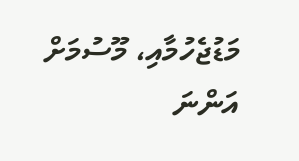މަޑުޖެހުމާއި، މޫސުމަށް އަންނަ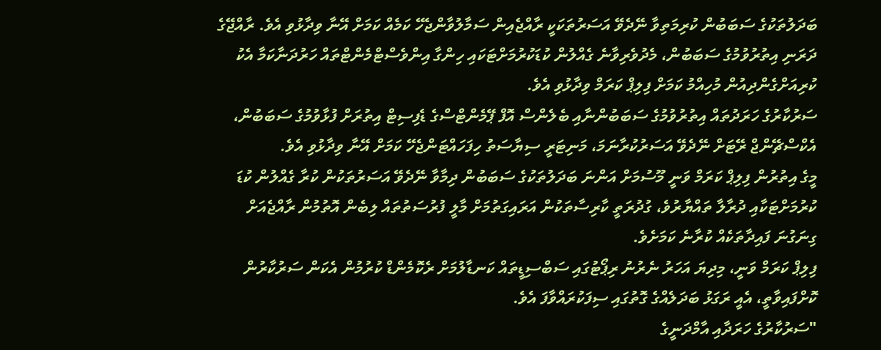ބަދަލުތަކުގެ ސަބަބުން ކުރިމަތިވާ ނޭދެވޭ އަސަރުތަކަކީ ރާއްޖެއިން ސަމާލުވާންޖެހޭ ކަމެއް ކަމަށް އޭނާ ވިދާޅުވި އެވެ. ރާއްޖޭގެ ދަރަނި އިތުރުވުމުގެ ސަބަބުން، މެދުވެރިވާނެ ގެއްލުން ކުޑަކުރުމަށްޓަކައި ހިންގާ އިންވެސްޓްމެންޓްތައް ހަރުދަނާކަމާ އެކު ކުރިއަށްގެންދިއުން މުހިއްމު ކަމަށް ފިލިޕް ކަރަމް ވިދާޅުވި އެވެ.
ސަރުކާރުގެ ހަރަދުތައް އިތުރުވުމުގެ ސަބަބުންނާއި ބެލެންސް އޮފް ޕޭމެންޓްސްގެ ޑެފިސިޓް އިތުރަށް ފުޅާވުމުގެ ސަބަބުން، އެކްސްޗޭންޖް ރޭޓަށް ނޭދެވޭ އަސަރުކުރާނަމަ، މަނިޓަރީ ސިޔާސަތު ހިފަހައްޓަންޖެހޭ ކަމަށް އޭނާ ވިދާޅުވި އެވެ.
މީގެ އިތުރުން ފިލިޕް ކަރަމް ވަނީ މޫސުމަށް އަންނަ ބަދަލުތަކުގެ ސަބަބުން ދިމާވާ ނޭދެވޭ އަސަރުތަކުން ކުރާ ގެއްލުން ކުޑަ ކުރުމަށްޓަކާއި ދުރާލާ ތައްޔާރުވެ، ގުދުރަތީ ކާރިސާތަކުން އަރައިގަތުމަށް މާލީ ފުރުސަތުތައް ލިބެން އޮތުމުން ރާއްޖެއަށް ގިނަގުނަ ފައިދާތަކެއް ކުރާނެ ކަމަށެވެ.
ފިލިޕް ކަރަމް ވަނީ، މިދިޔަ އަހަރު ނެރުނު ރިޕޯޓުގައި ސަބްސިޑީތައް ކަނޑާލުމަށް ރެކޮމެންޑް ކުރުމުން އެކަން ސަރުކާރުން ކޮށްފައިވާތީ، އެއީ ރަގަޅު ބަދަލެއްގެ ގޮތުގައި ސިފަކުރައްވާފަ އެވެ.
"ސަރުކާރުގެ ހަރަދާއި އާމްދަނީގެ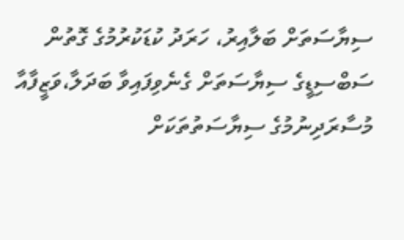ސިޔާސަތަށް ބަލާއިރު، ހަރަދު ކުޑަކުރުމުގެ ގޮތުން ސަބްސިޑީގެ ސިޔާސަތަށް ގެނެވިފައިވާ ބަދަލާ،ވަޒީފާއާ މުސާރަދިނުމުގެ ސިޔާސަތުތަކަށް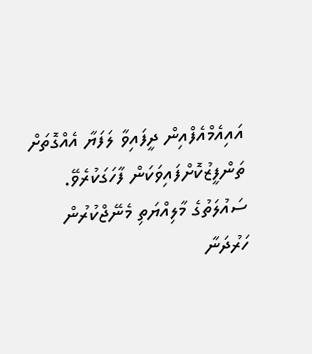އައިއެމްއެފްއިން ދީފައިވާ ލަފަޔާ އެއްގޮތަށް ތަންފީޒުކޮށްފައިވަކަން ފާހަގަކުރެވޭ. ސައުލަތުގެ މާލިއްޔަތި މެނޭޖްކުރުން ހަރުދަނާ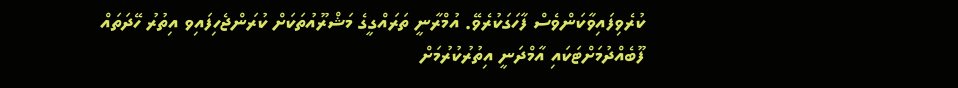ކުރެވިފައިވާކަންވެސް ފާހަގަކުރެވޭ. އުމްރާނީ ތަރައްގީގެ މަޝްރޫއުތަކަށް ކުރަންޖެހިފައިވ އިތުރު ހޭދަތައް ފޫބެއްދުމަށްޓަކައި އާމްދަނީ އިތުރުކުރުމަށް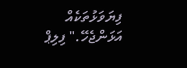ފިޔަވަޅުތަކެއް އަޅަންޖެހޭ." ފިލިޕް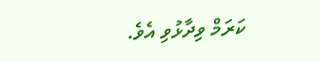ކަރަމް ވިދާޅުވި އެވެ.